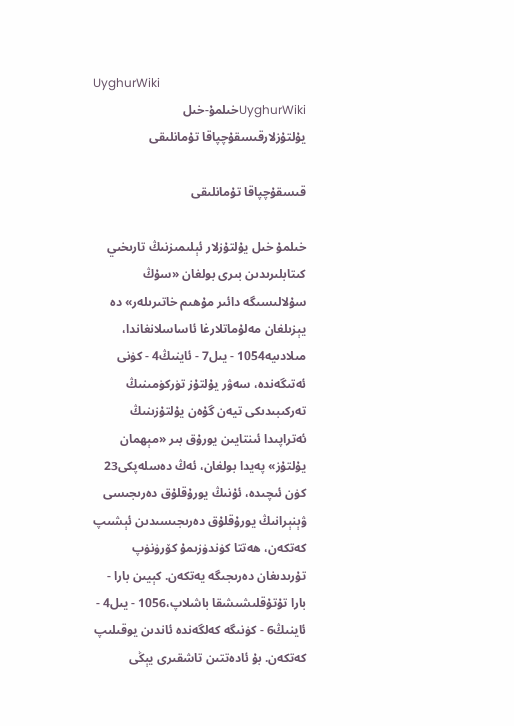UyghurWiki
UyghurWikiخىلمۇ-خىل يۇلتۇزلارقىسقۇچپاقا تۇمانلىقى

قىسقۇچپاقا تۇمانلىقى

خىلمۇ خىل يۇلتۇزلار ئېلىمىزنىڭ تارىخىي كىتابلىرىدىن بىرى بولغان «سۇڭ سۇلالىسىگە دائىر مۇھىم خاتىرىلەر» دە يېزىلغان مەلۇماتلارغا ئاساسلانغاندا، مىلادىيە1054 - يىل7 - ئاينىڭ4 - كۈنى ئەتىگەندە، سەۋر يۇلتۇز تۈركۈمىنىڭ تەركىبىدىكى تيەن گۇەن يۇلتۇزىنىڭ ئەتراپىدا ئىنتايىن يورۇق بىر «مېھمان يۇلتۇز» پەيدا بولغان، ئەڭ دەسلەپكى23 كۈن ئىچىدە، ئۇنىڭ يورۇقلۇق دەرىجىسى ۋېنېرانىڭ يورۇقلۇق دەرىجىسىدىن ئېشىپ كەتكەن، ھەتتا كۈندۈزىمۇ كۆرۈنۈپ تۇرىدىغان دەرىجىگە يەتكەن. كېيىن بارا - بارا تۇتۇقلىشىشقا باشلاپ،1056 - يىل4 - ئاينىڭ6 - كۈنىگە كەلگەندە ئاندىن يوقىلىپ كەتكەن. بۇ ئادەتتىن تاشقىرى يېڭى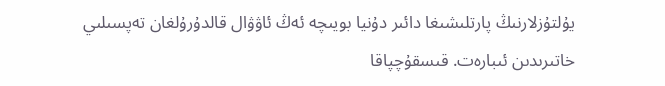يۇلتۇزلارنىڭ پارتلىشىغا دائىر دۇنيا بويىچە ئەڭ ئاۋۋال قالدۇرۇلغان تەپسىلىي خاتىرىدىن ئىبارەت. قىسقۇچپاقا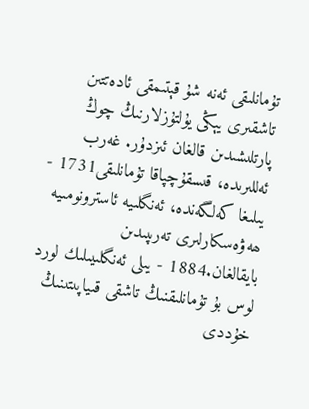تۇمانلىقى ئەنە شۇ قېتىمقى ئادەتتىن تاشقىرى يېڭى يۇلتۇزلارنىڭ چوڭ پارتلىشىدىن قالغان ئىزدۇر. غەرب ئەللىرىدە، قىسقۇچپاقا تۇمانلىقى1731 - يىلىغا كەلگەندە، ئەنگلىيە ئاسترونومىيە ھەۋەسكارلىرى تەرىپىدىن بايقالغان.1884 - يىلى ئەنگلىيىلىك لورد لوس بۇ تۇمانلىقنىڭ تاشقى قىياپىتىنىڭ خۇددى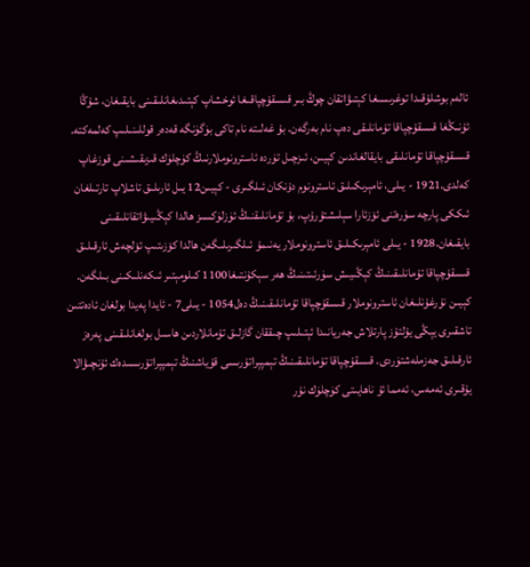ئالەم بوشلۇقىدا توغرىسىغا كېتىۋاتقان چوڭ بىر قىسقۇچپاقىغا ئوخشاپ كېتىدىغانلىقىنى بايقىغان، شۇڭا ئۇنىڭغا قىسقۇچپاقا تۇمانلىقى دەپ نام بەرگەن. بۇ غەلىتە نام تاكى بۈگۈنگە قەدەر قوللىنىلىپ كەلمەكتە. قىسقۇچپاقا تۇمانلىقى بايقالغاندىن كېيىن، ئىزچىل تۈردە ئاسترونوملارنىڭ كۈچلۈك قىزىقىشىنى قوزغاپ كەلدى.1921 - يىلى، ئامېرىكىلىق ئاسترونوم دۇنكان ئىلگىرى - كېيىن12 يىل ئارىلىق تاشلاپ تارتىلغان ئىككى پارچە سۈرەتنى ئۆزئارا سېلىشتۇرۇپ، بۇ تۇمانلىقنىڭ ئۈزلۈكسىز ھالدا كېڭىيىۋاتقانلىقىنى بايقىغان.1928 - يىلى ئامېرىكىلىق ئاسترونوملار يەنىمۇ ئىلگىرىلىگەن ھالدا كۆزىتىپ ئۆلچەش ئارقىلىق قىسقۇچپاقا تۇمانلىقىنىڭ كېڭىيىش سۈرئىتىنىڭ ھەر سېكۇنتىغا1100 كىلومېتىر ئىكەنلىكىنى بىلگەن. كېيىن نۇرغۇنلىغان ئاسترونوملار قىسقۇچپاقا تۇمانلىقىنىڭ دەل1054 - يىلى7 - ئايدا پەيدا بولغان ئادەتتىن تاشقىرى يېڭى يۇلتۇز پارتلاش جەريانىدا ئېتىلىپ چىققان گازلىق تۇمانلاردىن ھاسىل بولغانلىقىنى پەرەز ئارقىلىق جەزملەشتۈردى. قىسقۇچپاقا تۇمانلىقىنىڭ تېمپېراتۇرىسى قۇياشنىڭ تېمپېراتۇرىسىدەك ئۇنچىۋالا يۇقىرى ئەمەس، ئەمما ئۇ ناھايىتى كۈچلۈك نۇر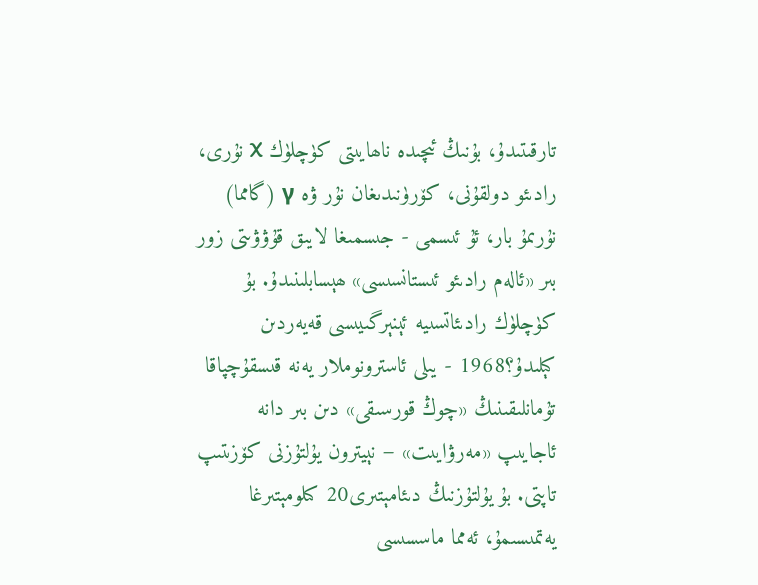تارقىتىدۇ، بۇنىڭ ئىچىدە ناھايىتى كۈچلۈك X نۇرى، رادىئو دولقۇنى، كۆرۈنىدىغان نۇر ۋە γ (گامما) نۇرىمۇ بار، ئۇ ئىسمى - جىسمىغا لايىق قۇۋۋىتى زور بىر «ئالەم رادىئو ئىستانسىسى» ھېسابلىنىدۇ. بۇ كۈچلۈك رادىئاتسىيە ئېنېرگىيىسى قەيەردىن كېلىدۇ؟1968 - يىلى ئاسترونوملار يەنە قىسقۇچپاقا تۇمانلىقىنىڭ «چوڭ قورسىقى» دىن بىر دانە ئاجايىپ «مەرۋايىت» − نېيترون يۇلتۇزنى كۆزىتىپ تاپتى. بۇ يۇلتۇزنىڭ دىئامېتىرى20 كىلومېتىرغا يەتمىسىمۇ، ئەمما ماسسىسى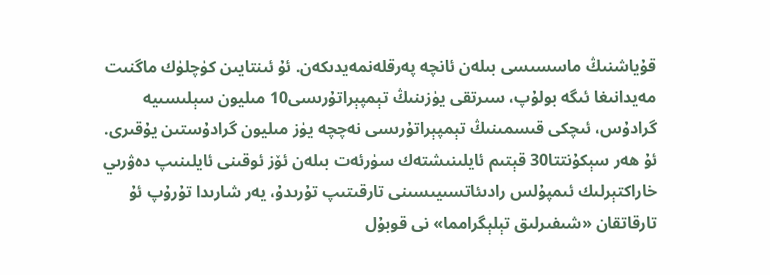قۇياشنىڭ ماسسىسى بىلەن ئانچە پەرقلەنمەيدىكەن. ئۇ ئىنتايىن كۈچلۈك ماگنىت مەيدانىغا ئىگە بولۇپ، سىرتقى يۈزىنىڭ تېمپېراتۇرىسى10 مىليون سېلىسىيە گرادۇس، ئىچكى قىسمىنىڭ تېمپېراتۇرىسى نەچچە يۈز مىليون گرادۇستىن يۇقىرى. ئۇ ھەر سېكۇنتتا30 قېتىم ئايلىنىشتەك سۈرئەت بىلەن ئۆز ئوقىنى ئايلىنىپ دەۋرىي خاراكتېرلىك ئىمپۇلس رادىئاتسىيىسىنى تارقىتىپ تۇرىدۇ، يەر شارىدا تۇرۇپ ئۇ تارقاتقان «شىفىرلىق تېلېگرامما» نى قوبۇل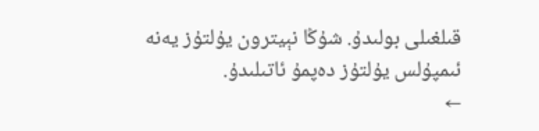قىلغىلى بولىدۇ. شۇڭا نېيترون يۇلتۇز يەنە ئىمپۇلس يۇلتۇز دەپمۇ ئاتىلىدۇ.
←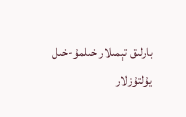بارلىق تېمىلار خىلمۇ-خىل يۇلتۇزلار